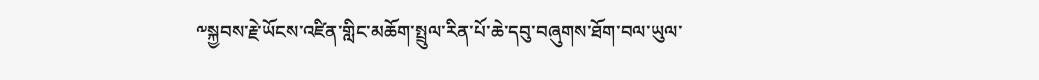༸སྐྱབས་རྗེ་ཡོངས་འཛིན་གླིང་མཆོག་སྤྲུལ་རིན་པོ་ཆེ་དབུ་བཞུགས་ཐོག་བལ་ཡུལ་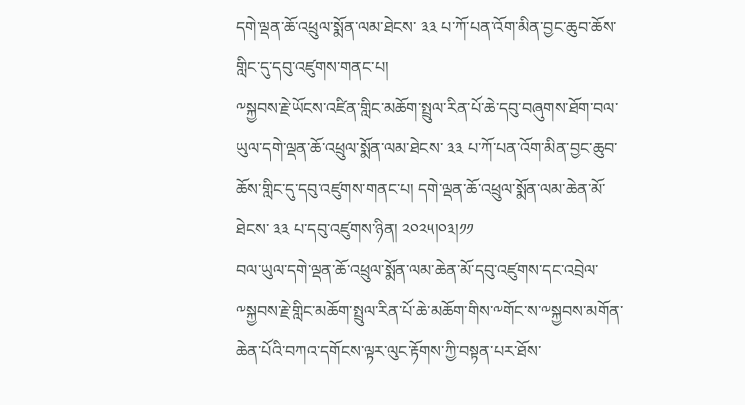དགེ་ལྡན་ཆོ་འཕྲུལ་སྨོན་ལམ་ཐེངས་ ༣༣ པ་ཀོ་པན་འོག་མིན་བྱང་ཆུབ་ཆོས་གླིང་དུ་དབུ་འཛུགས་གནང་པ།
༸སྐྱབས་རྗེ་ཡོངས་འཛིན་གླིང་མཆོག་སྤྲུལ་རིན་པོ་ཆེ་དབུ་བཞུགས་ཐོག་བལ་ཡུལ་དགེ་ལྡན་ཆོ་འཕྲུལ་སྨོན་ལམ་ཐེངས་ ༣༣ པ་ཀོ་པན་འོག་མིན་བྱང་ཆུབ་ཆོས་གླིང་དུ་དབུ་འཛུགས་གནང་པ། དགེ་ལྡན་ཆོ་འཕྲུལ་སྨོན་ལམ་ཆེན་མོ་ཐེངས་ ༣༣ པ་དབུ་འཛུགས་ཉིན། ༢༠༢༥།༠༣།༡༡
བལ་ཡུལ་དགེ་ལྡན་ཆོ་འཕྲུལ་སྨོན་ལམ་ཆེན་མོ་དབུ་འཛུགས་དང་འབྲེལ་༸སྐྱབས་རྗེ་གླིང་མཆོག་སྤྲུལ་རིན་པོ་ཆེ་མཆོག་གིས་༸གོང་ས་༸སྐྱབས་མགོན་ཆེན་པོའི་བཀའ་དགོངས་ལྟར་ལུང་རྟོགས་ཀྱི་བསྟན་པར་ཐོས་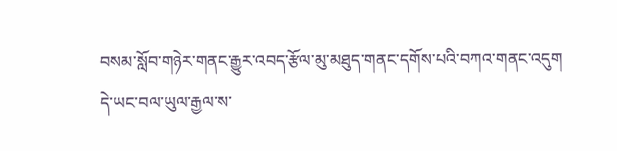བསམ་སློབ་གཉེར་གནང་རྒྱུར་འབད་རྩོལ་མུ་མཐུད་གནང་དགོས་པའི་བཀའ་གནང་འདུག
དེ་ཡང་བལ་ཡུལ་རྒྱལ་ས་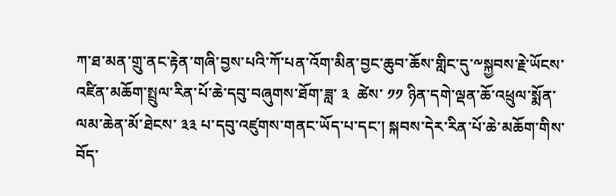ཀ་ཐ་མན་གྲུ་ནང་རྟེན་གཞི་བྱས་པའི་ཀོ་པན་འོག་མིན་བྱང་ཆུབ་ཆོས་གླིང་དུ་༸སྐྱབས་རྗེ་ཡོངས་འཛིན་མཆོག་སྤྲུལ་རིན་པོ་ཆེ་དབུ་བཞུགས་ཐོག་ཟླ་ ༣  ཚེས་ ༡༡ ཉིན་དགེ་ལྡན་ཆོ་འཕྲུལ་སྨོན་ལམ་ཆེན་མོ་ཐེངས་ ༣༣ པ་དབུ་འཛུགས་གནང་ཡོད་པ་དང་། སྐབས་དེར་རིན་པོ་ཆེ་མཆོག་གིས་བོད་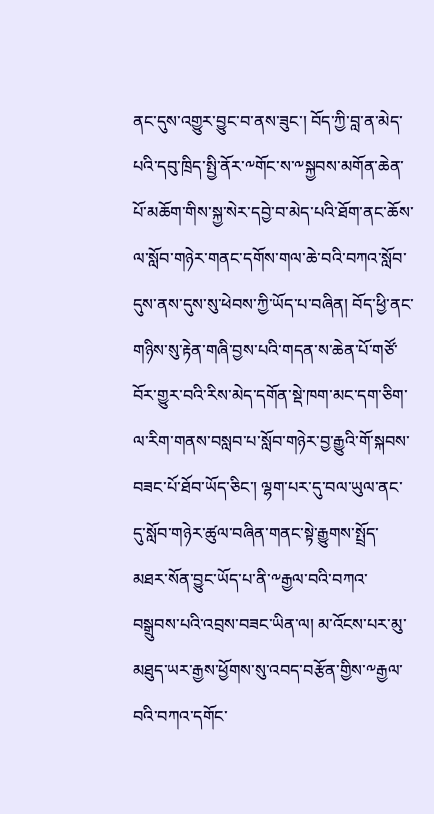ནང་དུས་འགྱུར་བྱུང་བ་ནས་ཟུང་། བོད་ཀྱི་བླ་ན་མེད་པའི་དབུ་ཁྲིད་སྤྱི་ནོར་༸གོང་ས་༸སྐྱབས་མགོན་ཆེན་པོ་མཆོག་གིས་སྐྱ་སེར་དབྱེ་བ་མེད་པའི་ཐོག་ནང་ཆོས་ལ་སློབ་གཉེར་གནང་དགོས་གལ་ཆེ་བའི་བཀའ་སློབ་དུས་ནས་དུས་སུ་ཕེབས་ཀྱི་ཡོད་པ་བཞིན། བོད་ཕྱི་ནང་གཉིས་སུ་རྟེན་གཞི་བྱས་པའི་གདན་ས་ཆེན་པོ་གཙོ་བོར་གྱུར་བའི་རིས་མེད་དགོན་སྡེ་ཁག་མང་དག་ཅིག་ལ་རིག་གནས་བསླབ་པ་སློབ་གཉེར་བྱ་རྒྱུའི་གོ་སྐབས་བཟང་པོ་ཐོབ་ཡོད་ཅིང་། ལྷག་པར་དུ་བལ་ཡུལ་ནང་དུ་སློབ་གཉེར་ཚུལ་བཞིན་གནང་སྟེ་རྒྱུགས་སྤྲོད་མཐར་སོན་བྱུང་ཡོད་པ་ནི་༸རྒྱལ་བའི་བཀའ་བསྒྲུབས་པའི་འབྲས་བཟང་ཡིན་ལ། མ་འོངས་པར་མུ་མཐུད་ཡར་རྒྱས་ཕྱོགས་སུ་འབད་བརྩོན་གྱིས་༸རྒྱལ་བའི་བཀའ་དགོང་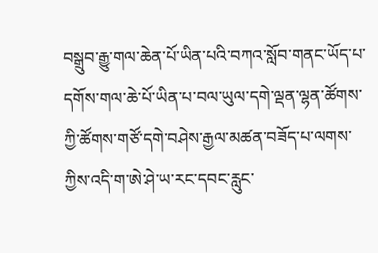བསྒྲུབ་རྒྱུ་གལ་ཆེན་པོ་ཡིན་པའི་བཀའ་སློབ་གནང་ཡོད་པ་དགོས་གལ་ཆེ་པོ་ཡིན་པ་བལ་ཡུལ་དགེ་ལྡན་ལྷན་ཚོགས་ཀྱི་ཚོགས་གཙོ་དགེ་བཤེས་རྒྱལ་མཚན་བཟོད་པ་ལགས་ཀྱིས་འདི་ག་ཨེ་ཤེ་ཡ་རང་དབང་རླུང་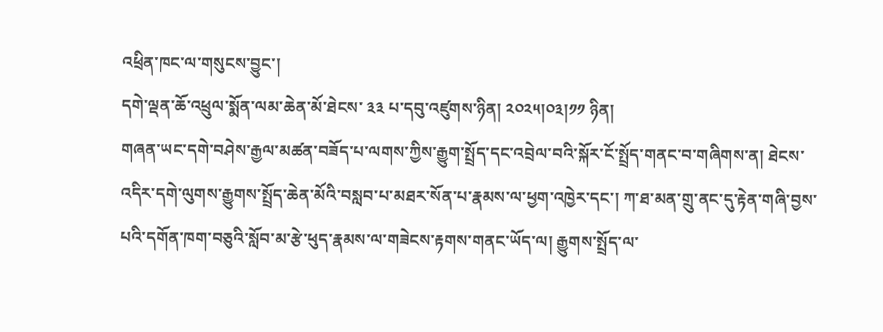འཕྲིན་ཁང་ལ་གསུངས་བྱུང་།
དགེ་ལྡན་ཆོ་འཕྲུལ་སྨོན་ལམ་ཆེན་མོ་ཐེངས་ ༣༣ པ་དབུ་འཛུགས་ཉིན། ༢༠༢༥།༠༣།༡༡ ཉིན།
གཞན་ཡང་དགེ་བཤེས་རྒྱལ་མཚན་བཟོད་པ་ལགས་ཀྱིས་རྒྱུག་སྤྲོད་དང་འབྲེལ་བའི་སྐོར་ངོ་སྤྲོད་གནང་བ་གཞིགས་ན། ཐེངས་འདིར་དགེ་ལུགས་རྒྱུགས་སྤྲོད་ཆེན་མོའི་བསླབ་པ་མཐར་སོན་པ་རྣམས་ལ་ཕྱག་འཁྱེར་དང་། ཀ་ཐ་མན་གྲུ་ནང་དུ་རྟེན་གཞི་བྱས་པའི་དགོན་ཁག་བཅུའི་སློབ་མ་རྩེ་ཕུད་རྣམས་ལ་གཟེངས་རྟགས་གནང་ཡོད་ལ། རྒྱུགས་སྤྲོད་ལ་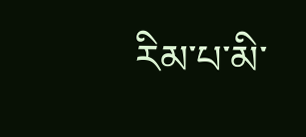རིམ་པ་མི་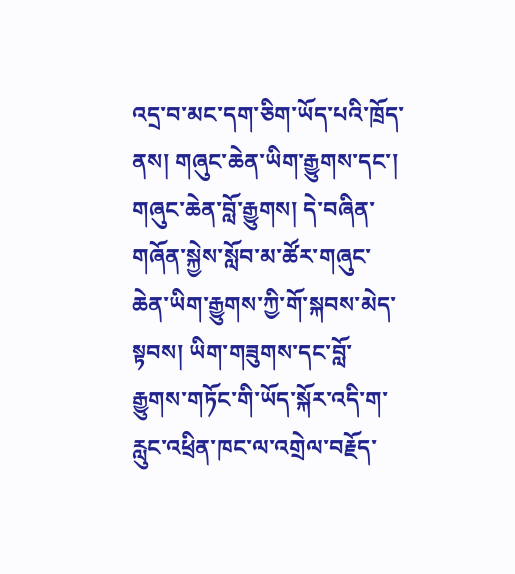འདྲ་བ་མང་དག་ཅིག་ཡོད་པའི་ཁྲོད་ནས། གཞུང་ཆེན་ཡིག་རྒྱུགས་དང་། གཞུང་ཆེན་བློ་རྒྱུགས། དེ་བཞིན་གཞོན་སྐྱེས་སློབ་མ་ཚོར་གཞུང་ཆེན་ཡིག་རྒྱུགས་ཀྱི་གོ་སྐབས་མེད་སྟབས། ཡིག་གཟུགས་དང་བློ་རྒྱུགས་གཏོང་གི་ཡོད་སྐོར་འདི་ག་རླུང་འཕྲིན་ཁང་ལ་འགྲེལ་བརྗོད་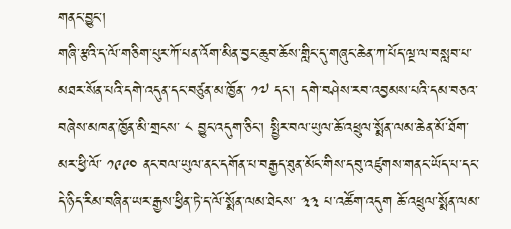གནང་བྱུང་།
གཞི་རྩའི་ད་ལོ་གཅིག་པུར་ཀོ་པན་འོག་མིན་བྱང་ཆུབ་ཆོས་གླིང་དུ་གཞུང་ཆེན་ཀ་པོད་ལྔ་ལ་བསླབ་པ་མཐར་སོན་པའི་དགེ་འདུན་དང་བཙུན་མ་ཁྱོན་ ༡༧ དང་། དགེ་བཤེས་རབ་འབྱམས་པའི་དམ་བཅའ་བཞེས་མཁན་ཁྱོན་མི་གྲངས་ ༨ བྱུང་འདུག་ཅིང་། སྤྱིར་བལ་ཡུལ་ཆོ་འཕྲུལ་སྨོན་ལམ་ཆེན་མོ་ཐོག་མར་ཕྱི་ལོ་ ༡༩༩༠ ནང་བལ་ཡུལ་ནང་དགོན་པ་བརྒྱད་ཐུན་མོང་གིས་དབུ་འཛུགས་གནང་ཡོད་པ་དང་དེ་ཉིད་རིམ་བཞིན་ཡར་རྒྱས་ཕྱིན་ཏེ་ད་ལོ་སྨོན་ལམ་ཐེངས་ ༣༣ པ་འཚོག་འདུག ཆོ་འཕྲུལ་སྨོན་ལམ་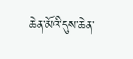ཆེན་མོའི་དུས་ཆེན་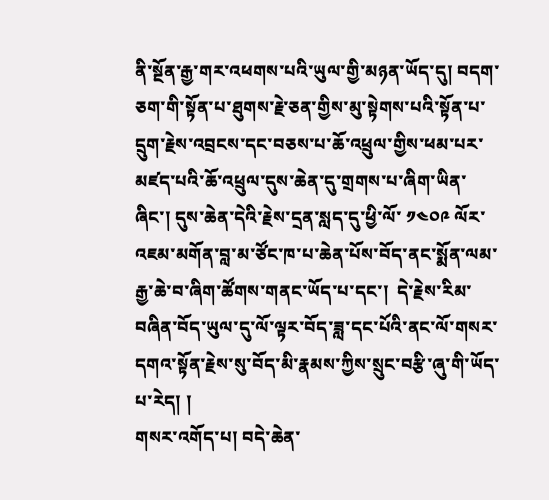ནི་སྔོན་རྒྱ་གར་འཕགས་པའི་ཡུལ་གྱི་མཉན་ཡོད་དུ། བདག་ཅག་གི་སྟོན་པ་ཐུགས་རྗེ་ཅན་གྱིས་མུ་སྟེགས་པའི་སྟོན་པ་དྲུག་རྗེས་འབྲངས་དང་བཅས་པ་ཆོ་འཕྲུལ་གྱིས་ཕམ་པར་མཛད་པའི་ཆོ་འཕྲུལ་དུས་ཆེན་དུ་གྲགས་པ་ཞིག་ཡིན་ཞིང་། དུས་ཆེན་དེའི་རྗེས་དྲན་སླད་དུ་ཕྱི་ལོ་ ༡༤༠༩ ལོར་འཇམ་མགོན་བླ་མ་ཙོང་ཁ་པ་ཆེན་པོས་བོད་ནང་སྨོན་ལམ་རྒྱ་ཆེ་བ་ཞིག་ཚོགས་གནང་ཡོད་པ་དང་།  དེ་རྗེས་རིམ་བཞིན་བོད་ཡུལ་དུ་ལོ་ལྟར་བོད་ཟླ་དང་པོའི་ནང་ལོ་གསར་དགའ་སྟོན་རྗེས་སུ་བོད་མི་རྣམས་ཀྱིས་སྲུང་བརྩི་ཞུ་གི་ཡོད་པ་རེད། །
གསར་འགོད་པ། བདེ་ཆེན་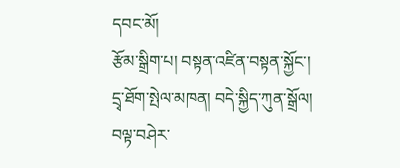དབང་མོ།
རྩོམ་སྒྲིག་པ། བསྟན་འཛིན་བསྟན་སྐྱོང་།
དྲྭ་ཐོག་སྤེལ་མཁན། བདེ་སྐྱིད་ཀུན་སྒྲོལ།
བལྟ་བཤེར་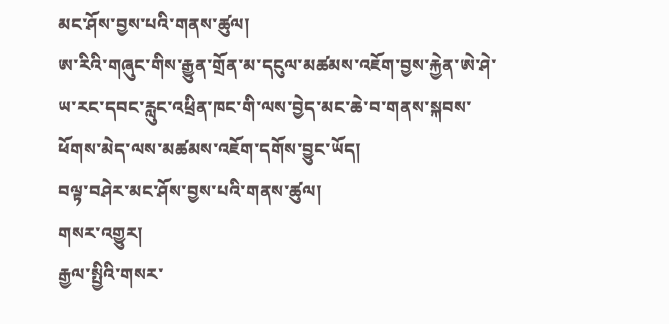མང་ཤོས་བྱས་པའི་གནས་ཚུལ།
ཨ་རིའི་གཞུང་གིས་རྒྱུན་གྲོན་མ་དངུལ་མཚམས་འཇོག་བྱས་རྐྱེན་ཨེ་ཤེ་ཡ་རང་དབང་རླུང་འཕྲིན་ཁང་གི་ལས་བྱེད་མང་ཆེ་བ་གནས་སྐབས་ཕོགས་མེད་ལས་མཚམས་འཇོག་དགོས་བྱུང་ཡོད།
བལྟ་བཤེར་མང་ཤོས་བྱས་པའི་གནས་ཚུལ།
གསར་འགྱུར།
རྒྱལ་སྤྱིའི་གསར་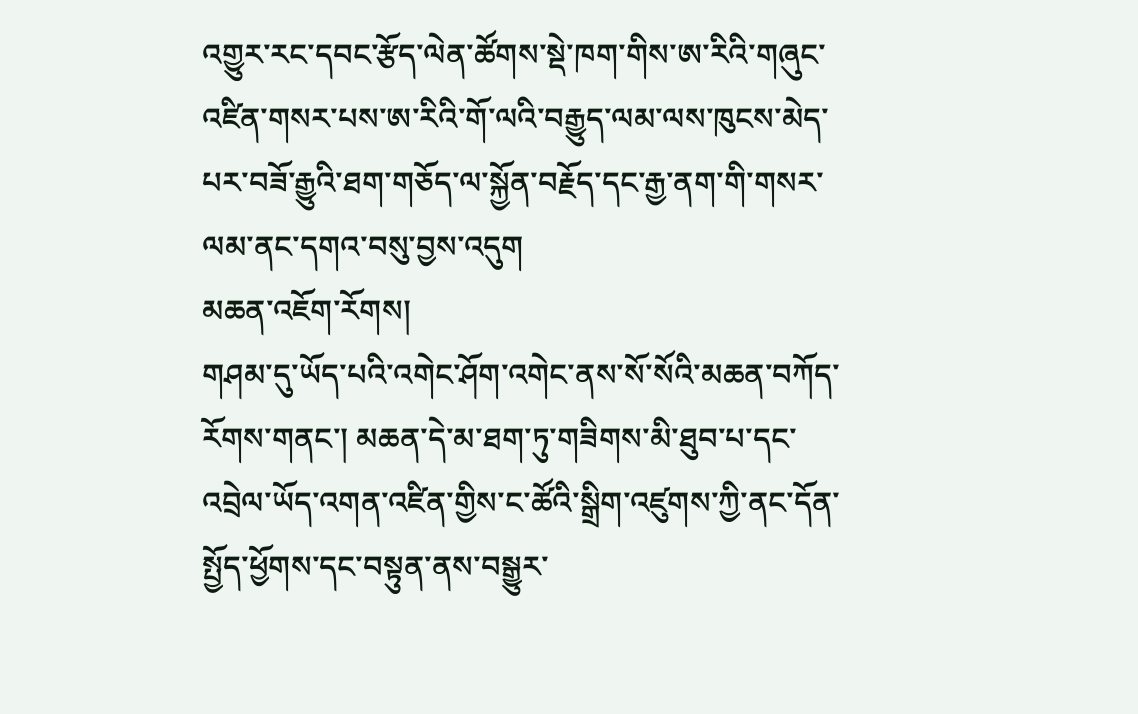འགྱུར་རང་དབང་རྩོད་ལེན་ཚོགས་སྡེ་ཁག་གིས་ཨ་རིའི་གཞུང་འཛིན་གསར་པས་ཨ་རིའི་གོ་ལའི་བརྒྱུད་ལམ་ལས་ཁུངས་མེད་པར་བཟོ་རྒྱུའི་ཐག་གཅོད་ལ་སྐྱོན་བརྗོད་དང་རྒྱ་ནག་གི་གསར་ལམ་ནང་དགའ་བསུ་བྱས་འདུག
མཆན་འཇོག་རོགས།
གཤམ་དུ་ཡོད་པའི་འགེང་ཤོག་འགེང་ནས་སོ་སོའི་མཆན་བཀོད་རོགས་གནང་། མཆན་དེ་མ་ཐག་ཏུ་གཟིགས་མི་ཐུབ་པ་དང་འབྲེལ་ཡོད་འགན་འཛིན་གྱིས་ང་ཚོའི་སྒྲིག་འཛུགས་ཀྱི་ནང་དོན་སྤྱོད་ཕྱོགས་དང་བསྟུན་ནས་བསྒྱུར་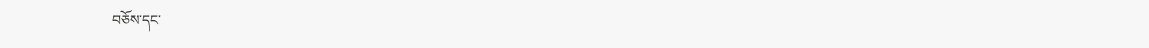བཅོས་དང་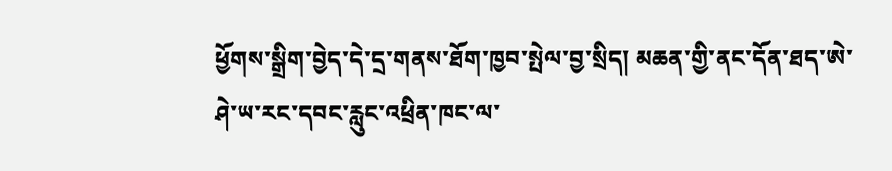ཕྱོགས་སྒྲིག་བྱེད་དེ་དྲ་གནས་ཐོག་ཁྱབ་སྤེལ་བྱ་སྲིད། མཆན་གྱི་ནང་དོན་ཐད་ཨེ་ཤེ་ཡ་རང་དབང་རླུང་འཕྲིན་ཁང་ལ་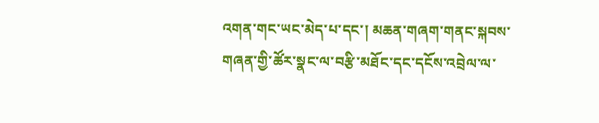འགན་གང་ཡང་མེད་པ་དང་། མཆན་གཞག་གནང་སྐབས་གཞན་གྱི་ཚོར་སྣང་ལ་བརྩི་མཐོང་དང་དངོས་འབྲེལ་ལ་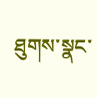ཐུགས་སྣང་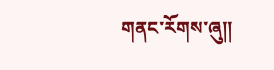གནང་རོགས་ཞུ༎